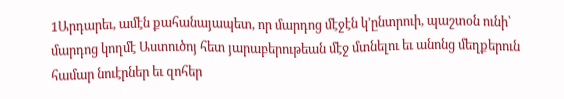1Արդարեւ, ամէն քահանայապետ, որ մարդոց մէջէն կ՚ընտրուի, պաշտօն ունի՝ մարդոց կողմէ Աստուծոյ հետ յարաբերութեան մէջ մտնելու եւ անոնց մեղքերուն համար նուէրներ եւ զոհեր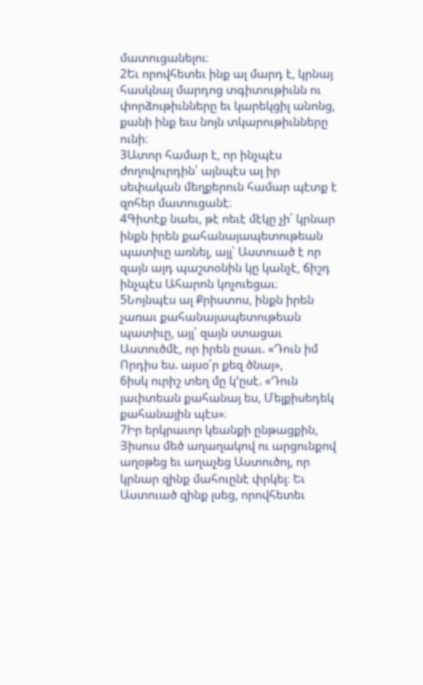մատուցանելու։
2Եւ որովհետեւ ինք ալ մարդ է, կրնայ հասկնալ մարդոց տգիտութիւնն ու փորձութիւնները եւ կարեկցիլ անոնց, քանի ինք եւս նոյն տկարութիւնները ունի։
3Ատոր համար է, որ ինչպէս ժողովուրդին՝ այնպէս ալ իր սեփական մեղքերուն համար պէտք է զոհեր մատուցանէ։
4Գիտէք նաեւ, թէ ոեւէ մէկը չի՛ կրնար ինքն իրեն քահանայապետութեան պատիւը առնել, այլ՝ Աստուած է որ զայն այդ պաշտօնին կը կանչէ, ճիշդ ինչպէս Ահարոն կոչուեցաւ։
5Նոյնպէս ալ Քրիստոս, ինքն իրեն չառաւ քահանայապետութեան պատիւը, այլ՝ զայն ստացաւ Աստուծմէ, որ իրեն ըսաւ. «Դուն իմ Որդիս ես. այսօ՛ր քեզ ծնայ»,
6իսկ ուրիշ տեղ մը կ՚ըսէ. «Դուն յաւիտեան քահանայ ես, Մելքիսեդեկ քահանային պէս»։
7Իր երկրաւոր կեանքի ընթացքին, Յիսուս մեծ աղաղակով ու արցունքով աղօթեց եւ աղաչեց Աստուծոյ, որ կրնար զինք մահուընէ փրկել։ Եւ Աստուած զինք լսեց, որովհետեւ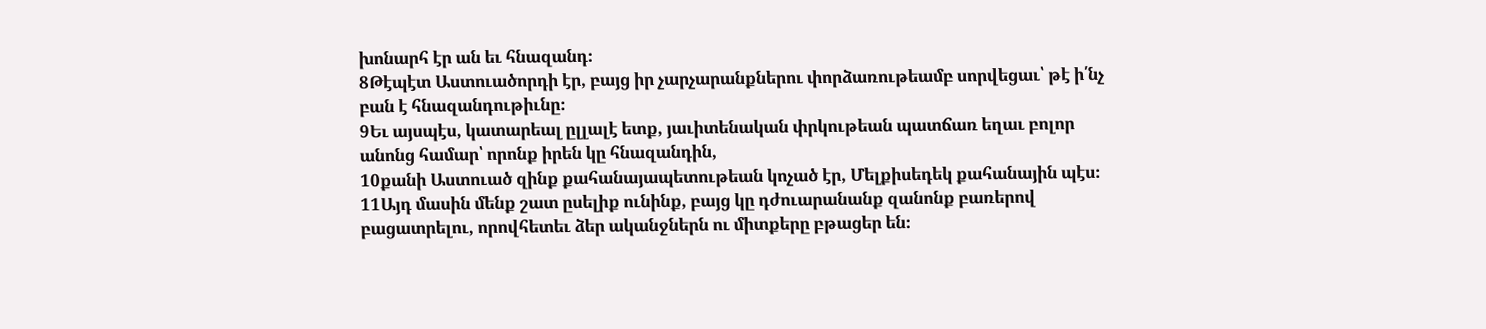խոնարհ էր ան եւ հնազանդ։
8Թէպէտ Աստուածորդի էր, բայց իր չարչարանքներու փորձառութեամբ սորվեցաւ՝ թէ ի՛նչ բան է հնազանդութիւնը։
9Եւ այսպէս, կատարեալ ըլլալէ ետք, յաւիտենական փրկութեան պատճառ եղաւ բոլոր անոնց համար՝ որոնք իրեն կը հնազանդին,
10քանի Աստուած զինք քահանայապետութեան կոչած էր, Մելքիսեդեկ քահանային պէս։
11Այդ մասին մենք շատ ըսելիք ունինք, բայց կը դժուարանանք զանոնք բառերով բացատրելու, որովհետեւ ձեր ականջներն ու միտքերը բթացեր են։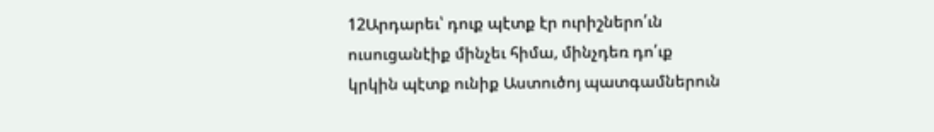12Արդարեւ՝ դուք պէտք էր ուրիշներո՛ւն ուսուցանէիք մինչեւ հիմա, մինչդեռ դո՛ւք կրկին պէտք ունիք Աստուծոյ պատգամներուն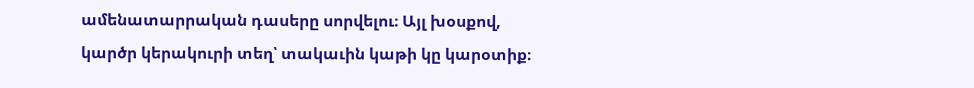ամենատարրական դասերը սորվելու։ Այլ խօսքով, կարծր կերակուրի տեղ՝ տակաւին կաթի կը կարօտիք։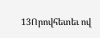13Որովհետեւ ով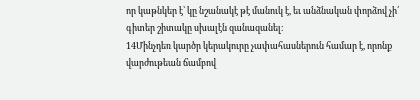որ կաթնկեր է՝ կը նշանակէ թէ մանուկ է, եւ անձնական փորձով չի՛ գիտեր շիտակը սխալէն զանազանել։
14Մինչդեռ կարծր կերակուրը չափահասներուն համար է, որոնք վարժութեան ճամբով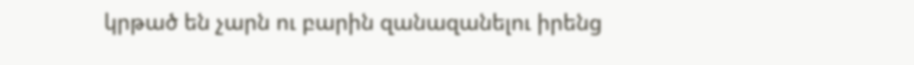կրթած են չարն ու բարին զանազանելու իրենց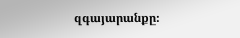զգայարանքը։